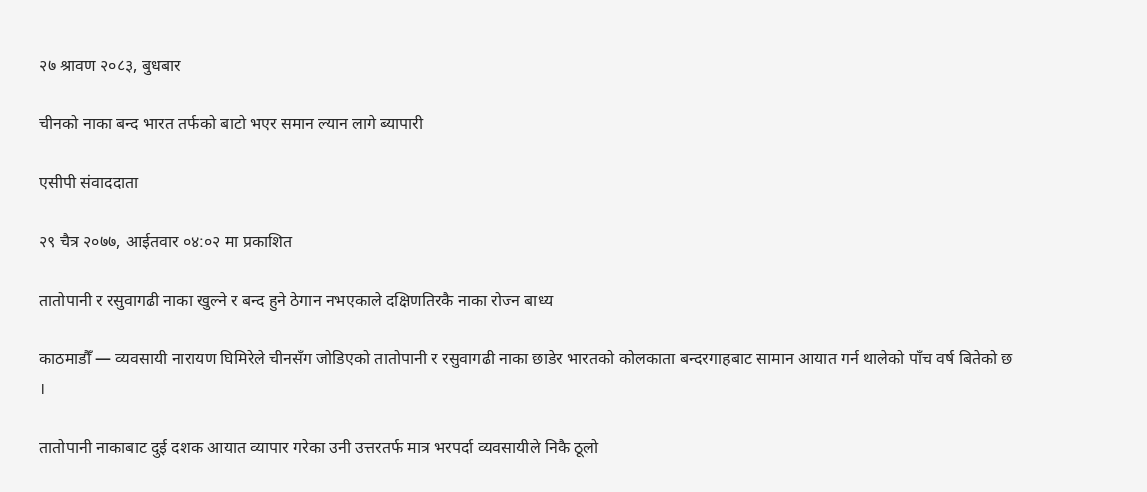२७ श्रावण २०८३, बुधबार

चीनको नाका बन्द भारत तर्फको बाटो भएर समान ल्यान लागे ब्यापारी

एसीपी संवाददाता

२९ चैत्र २०७७, आईतवार ०४:०२ मा प्रकाशित

तातोपानी र रसुवागढी नाका खुल्ने र बन्द हुने ठेगान नभएकाले दक्षिणतिरकै नाका रोज्न बाध्य

काठमाडौँ — व्यवसायी नारायण घिमिरेले चीनसँग जोडिएको तातोपानी र रसुवागढी नाका छाडेर भारतको कोलकाता बन्दरगाहबाट सामान आयात गर्न थालेको पाँच वर्ष बितेको छ ।

तातोपानी नाकाबाट दुई दशक आयात व्यापार गरेका उनी उत्तरतर्फ मात्र भरपर्दा व्यवसायीले निकै ठूलो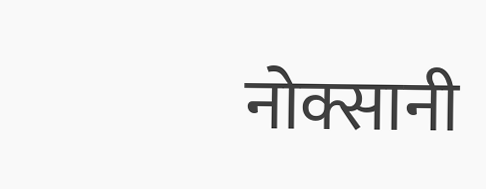नोक्सानी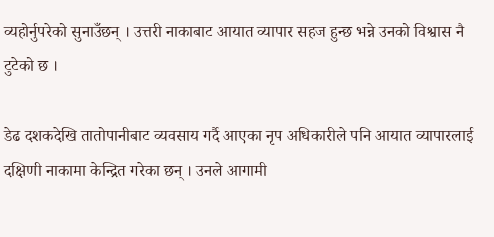व्यहोर्नुपरेको सुनाउँछन् । उत्तरी नाकाबाट आयात व्यापार सहज हुन्छ भन्ने उनको विश्वास नै टुटेको छ ।

डेढ दशकदेखि तातोपानीबाट व्यवसाय गर्दै आएका नृप अधिकारीले पनि आयात व्यापारलाई दक्षिणी नाकामा केन्द्रित गरेका छन् । उनले आगामी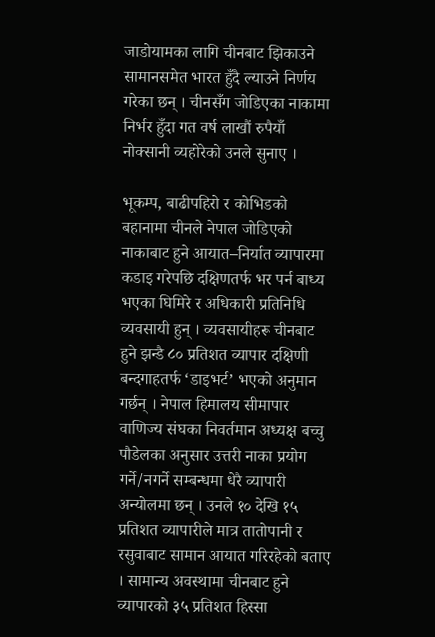जाडोयामका लागि चीनबाट झिकाउने सामानसमेत भारत हुँदै ल्याउने निर्णय गरेका छन् । चीनसँग जोडिएका नाकामा निर्भर हुँदा गत वर्ष लाखौं रुपैयाँ नोक्सानी व्यहोरेको उनले सुनाए ।

भूकम्प, बाढीपहिरो र कोभिडको बहानामा चीनले नेपाल जोडिएको नाकाबाट हुने आयात–निर्यात व्यापारमा कडाइ गरेपछि दक्षिणतर्फ भर पर्न बाध्य भएका घिमिरे र अधिकारी प्रतिनिधि व्यवसायी हुन् । व्यवसायीहरू चीनबाट हुने झन्डै ८० प्रतिशत व्यापार दक्षिणी बन्दगाहतर्फ ‘डाइभर्ट’ भएको अनुमान गर्छन् । नेपाल हिमालय सीमापार वाणिज्य संघका निवर्तमान अध्यक्ष बच्चु पौडेलका अनुसार उत्तरी नाका प्रयोग गर्ने/नगर्ने सम्बन्धमा धेरै व्यापारी अन्योलमा छन् । उनले १० देखि १५ प्रतिशत व्यापारीले मात्र तातोपानी र रसुवाबाट सामान आयात गरिरहेको बताए । सामान्य अवस्थामा चीनबाट हुने व्यापारको ३५ प्रतिशत हिस्सा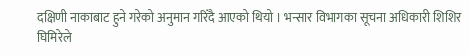दक्षिणी नाकाबाट हुने गरेको अनुमान गरिँदै आएको थियो । भन्सार विभागका सूचना अधिकारी शिशिर घिमिरेले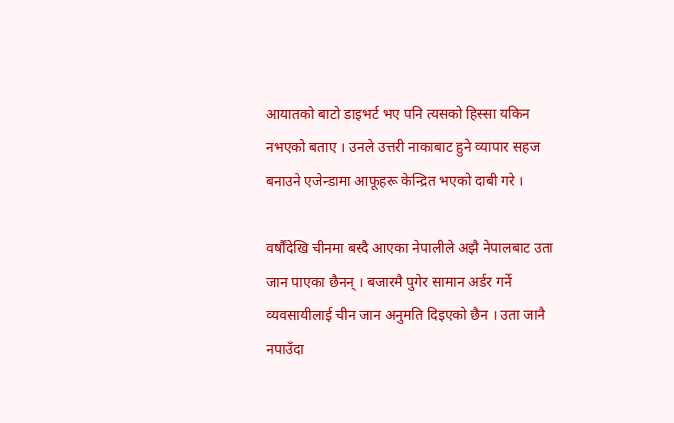आयातको बाटो डाइभर्ट भए पनि त्यसको हिस्सा यकिन नभएको बताए । उनले उत्तरी नाकाबाट हुने व्यापार सहज बनाउने एजेन्डामा आफूहरू केन्द्रित भएको दाबी गरे ।

वर्षौंदेखि चीनमा बस्दै आएका नेपालीले अझै नेपालबाट उता जान पाएका छैनन् । बजारमै पुगेर सामान अर्डर गर्ने व्यवसायीलाई चीन जान अनुमति दिइएको छैन । उता जानै नपाउँदा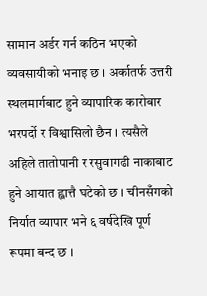सामान अर्डर गर्न कठिन भएको व्यवसायीको भनाइ छ । अर्कातर्फ उत्तरी स्थलमार्गबाट हुने व्यापारिक कारोबार भरपर्दो र विश्वासिलो छैन । त्यसैले अहिले तातोपानी र रसुवागढी नाकाबाट हुने आयात ह्वात्तै घटेको छ । चीनसँगको निर्यात व्यापार भने ६ वर्षदेखि पूर्ण रूपमा बन्द छ ।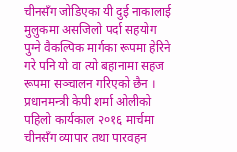चीनसँग जोडिएका यी दुई नाकालाई मुलुकमा असजिलो पर्दा सहयोग पुग्ने वैकल्पिक मार्गका रूपमा हेरिने गरे पनि यो वा त्यो बहानामा सहज रूपमा सञ्चालन गरिएको छैन । प्रधानमन्त्री केपी शर्मा ओलीको पहिलो कार्यकाल २०१६ मार्चमा चीनसँग व्यापार तथा पारवहन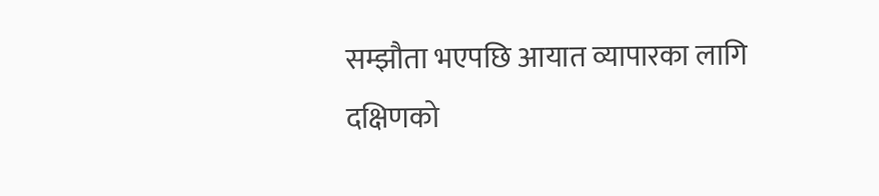सम्झौता भएपछि आयात व्यापारका लागि दक्षिणको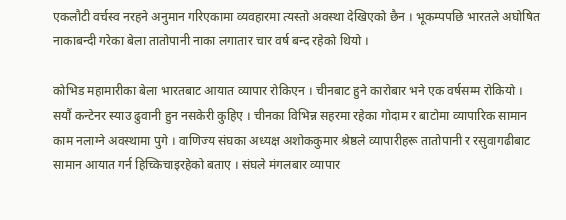एकलौटी वर्चस्व नरहने अनुमान गरिएकामा व्यवहारमा त्यस्तो अवस्था देखिएको छैन । भूकम्पपछि भारतले अघोषित नाकाबन्दी गरेका बेला तातोपानी नाका लगातार चार वर्ष बन्द रहेको थियो ।

कोभिड महामारीका बेला भारतबाट आयात व्यापार रोकिएन । चीनबाट हुने कारोबार भने एक वर्षसम्म रोकियो । सयौं कन्टेनर स्याउ ढुवानी हुन नसकेरी कुहिए । चीनका विभिन्न सहरमा रहेका गोदाम र बाटोमा व्यापारिक सामान काम नलाग्ने अवस्थामा पुगे । वाणिज्य संघका अध्यक्ष अशोककुमार श्रेष्ठले व्यापारीहरू तातोपानी र रसुवागढीबाट सामान आयात गर्न हिच्किचाइरहेको बताए । संघले मंगलबार व्यापार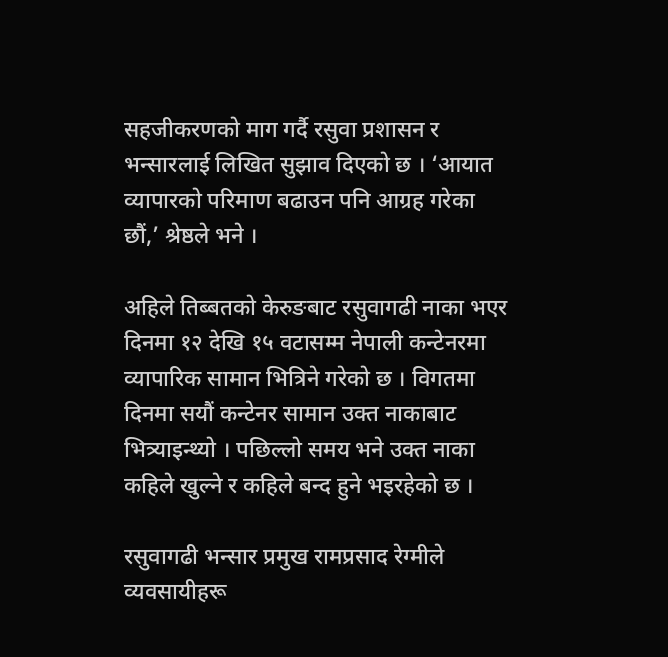सहजीकरणको माग गर्दै रसुवा प्रशासन र भन्सारलाई लिखित सुझाव दिएको छ । ‘आयात व्यापारको परिमाण बढाउन पनि आग्रह गरेका छौं,’ श्रेष्ठले भने ।

अहिले तिब्बतको केरुङबाट रसुवागढी नाका भएर दिनमा १२ देखि १५ वटासम्म नेपाली कन्टेनरमा व्यापारिक सामान भित्रिने गरेको छ । विगतमा दिनमा सयौं कन्टेनर सामान उक्त नाकाबाट भित्र्याइन्थ्यो । पछिल्लो समय भने उक्त नाका कहिले खुल्ने र कहिले बन्द हुने भइरहेको छ ।

रसुवागढी भन्सार प्रमुख रामप्रसाद रेग्मीले व्यवसायीहरू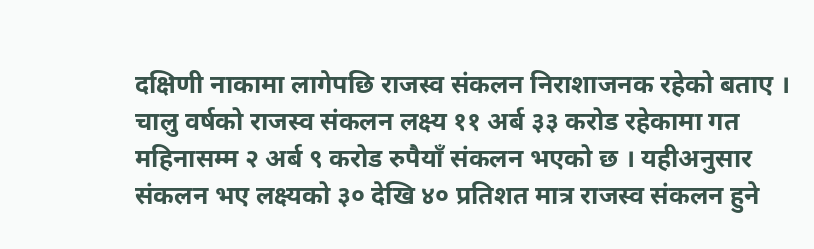दक्षिणी नाकामा लागेपछि राजस्व संकलन निराशाजनक रहेको बताए । चालु वर्षको राजस्व संकलन लक्ष्य ११ अर्ब ३३ करोड रहेकामा गत महिनासम्म २ अर्ब ९ करोड रुपैयाँ संकलन भएको छ । यहीअनुसार संकलन भए लक्ष्यको ३० देखि ४० प्रतिशत मात्र राजस्व संकलन हुने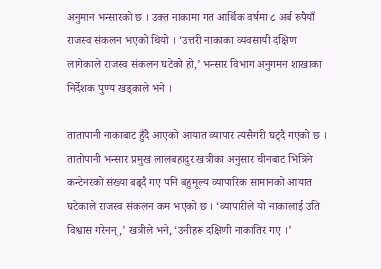अनुमान भन्सारको छ । उक्त नाकामा गत आर्थिक वर्षमा ८ अर्ब रुपैयाँ राजस्व संकलन भएको थियो । ‘उत्तरी नाकाका व्यवसायी दक्षिण लागेकाले राजस्व संकलन घटेको हो,’ भन्सार विभाग अनुगमन शाखाका निर्देशक पुण्य खड्काले भने ।

तातापानी नाकाबाट हुँदै आएको आयात व्यापार त्यसैगरी घट्दै गएको छ । तातोपानी भन्सार प्रमुख लालबहादुर खत्रीका अनुसार चीनबाट भित्रिने कन्टेनरको संख्या बढ्दै गए पनि बहुमूल्य व्यापारिक सामानको आयात घटेकाले राजस्व संकलन कम भएको छ । ‘व्यापारीले यो नाकालाई उति विश्वास गरेनन्,’ खत्रीले भने, ‘उनीहरू दक्षिणी नाकातिर गए ।’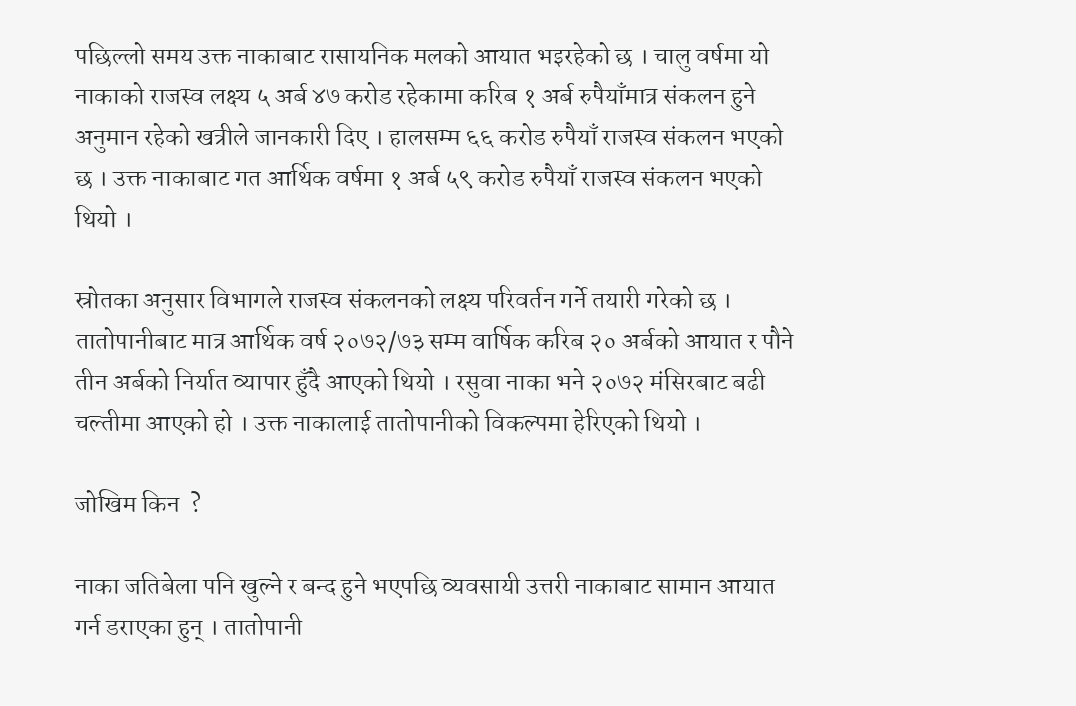पछिल्लो समय उक्त नाकाबाट रासायनिक मलको आयात भइरहेको छ । चालु वर्षमा यो नाकाको राजस्व लक्ष्य ५ अर्ब ४७ करोड रहेकामा करिब १ अर्ब रुपैयाँमात्र संकलन हुने अनुमान रहेको खत्रीले जानकारी दिए । हालसम्म ६६ करोड रुपैयाँ राजस्व संकलन भएको छ । उक्त नाकाबाट गत आर्थिक वर्षमा १ अर्ब ५९ करोड रुपैयाँ राजस्व संकलन भएको थियो ।

स्रोतका अनुसार विभागले राजस्व संकलनको लक्ष्य परिवर्तन गर्ने तयारी गरेको छ । तातोपानीबाट मात्र आर्थिक वर्ष २०७२/७३ सम्म वार्षिक करिब २० अर्बको आयात र पौने तीन अर्बको निर्यात व्यापार हुँदै आएको थियो । रसुवा नाका भने २०७२ मंसिरबाट बढी चल्तीमा आएको हो । उक्त नाकालाई तातोपानीको विकल्पमा हेरिएको थियो ।

जोखिम किन  ?

नाका जतिबेला पनि खुल्ने र बन्द हुने भएपछि व्यवसायी उत्तरी नाकाबाट सामान आयात गर्न डराएका हुन् । तातोपानी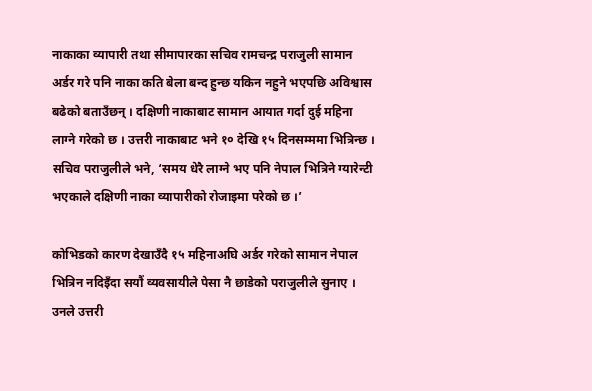नाकाका व्यापारी तथा सीमापारका सचिव रामचन्द्र पराजुली सामान अर्डर गरे पनि नाका कति बेला बन्द हुन्छ यकिन नहुने भएपछि अविश्वास बढेको बताउँछन् । दक्षिणी नाकाबाट सामान आयात गर्दा दुई महिना लाग्ने गरेको छ । उत्तरी नाकाबाट भने १० देखि १५ दिनसम्ममा भित्रिन्छ । सचिव पराजुलीले भने, ‘समय धेरै लाग्ने भए पनि नेपाल भित्रिने ग्यारेन्टी भएकाले दक्षिणी नाका व्यापारीको रोजाइमा परेको छ ।’

कोभिडको कारण देखाउँदै १५ महिनाअघि अर्डर गरेको सामान नेपाल भित्रिन नदिइँदा सयौं व्यवसायीले पेसा नै छाडेको पराजुलीले सुनाए । उनले उत्तरी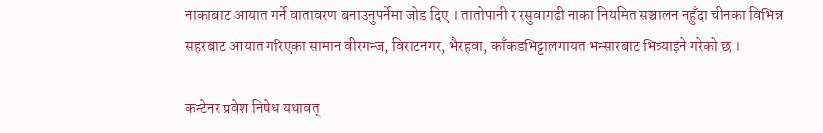नाकाबाट आयात गर्ने वातावरण बनाउनुपर्नेमा जोड दिए । तातोपानी र रसुवागढी नाका नियमित सञ्चालन नहुँदा चीनका विभिन्न सहरबाट आयात गरिएका सामान वीरगन्ज, विराटनगर, भैरहवा, काँकडभिट्टालगायत भन्सारबाट भित्र्याइने गरेको छ ।

कन्टेनर प्रवेश निषेध यथावत्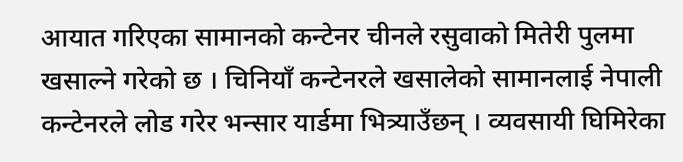आयात गरिएका सामानको कन्टेनर चीनले रसुवाको मितेरी पुलमा खसाल्ने गरेको छ । चिनियाँ कन्टेनरले खसालेको सामानलाई नेपाली कन्टेनरले लोड गरेर भन्सार यार्डमा भित्र्याउँछन् । व्यवसायी घिमिरेका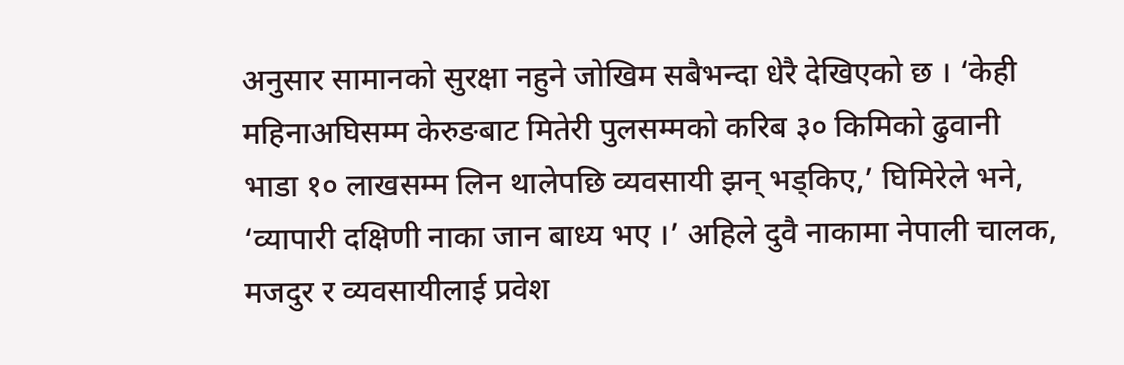अनुसार सामानको सुरक्षा नहुने जोखिम सबैभन्दा धेरै देखिएको छ । ‘केही महिनाअघिसम्म केरुङबाट मितेरी पुलसम्मको करिब ३० किमिको ढुवानी भाडा १० लाखसम्म लिन थालेपछि व्यवसायी झन् भड्किए,’ घिमिरेले भने, ‘व्यापारी दक्षिणी नाका जान बाध्य भए ।’ अहिले दुवै नाकामा नेपाली चालक, मजदुर र व्यवसायीलाई प्रवेश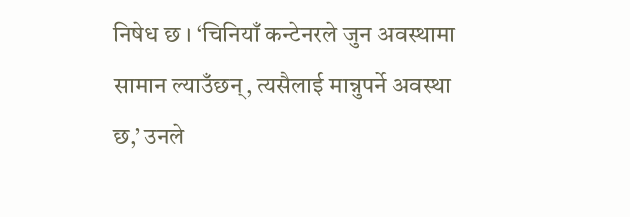निषेध छ । ‘चिनियाँ कन्टेनरले जुन अवस्थामा सामान ल्याउँछन्, त्यसैलाई मान्नुपर्ने अवस्था छ,’ उनले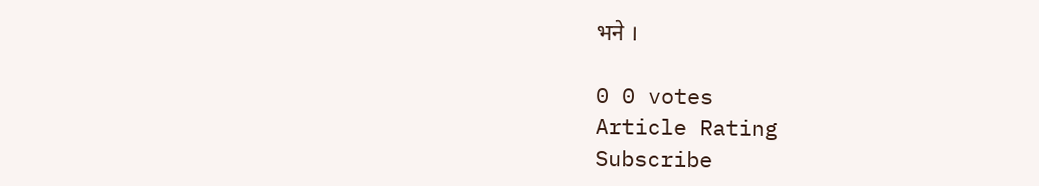भने ।

0 0 votes
Article Rating
Subscribe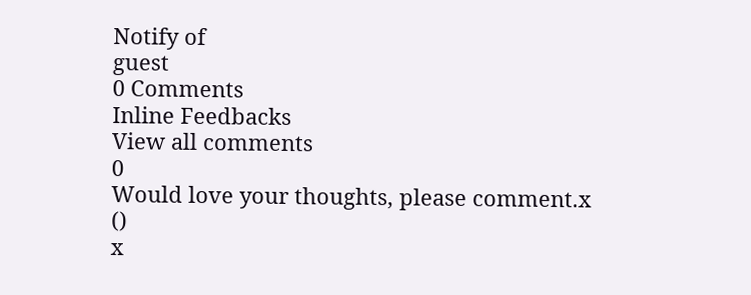Notify of
guest
0 Comments
Inline Feedbacks
View all comments
0
Would love your thoughts, please comment.x
()
x